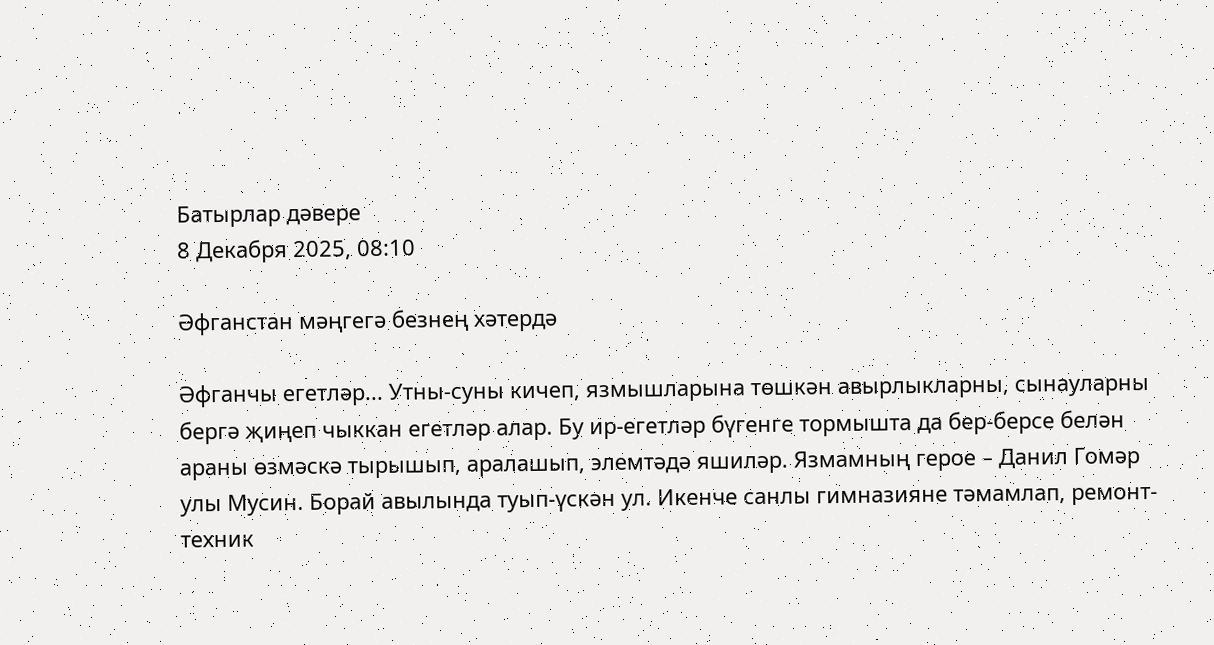Батырлар дәвере
8 Декабря 2025, 08:10

Әфганстан мәңгегә безнең хәтердә

Әфганчы егетләр... Утны-суны кичеп, язмышларына төшкән авырлыкларны, сынауларны бергә җиңеп чыккан егетләр алар. Бу ир-егетләр бүгенге тормышта да бер-берсе белән араны өзмәскә тырышып, аралашып, элемтәдә яшиләр. Язмамның герое – Данил Гомәр улы Мусин. Борай авылында туып-үскән ул. Икенче санлы гимназияне тәмамлап, ремонт-техник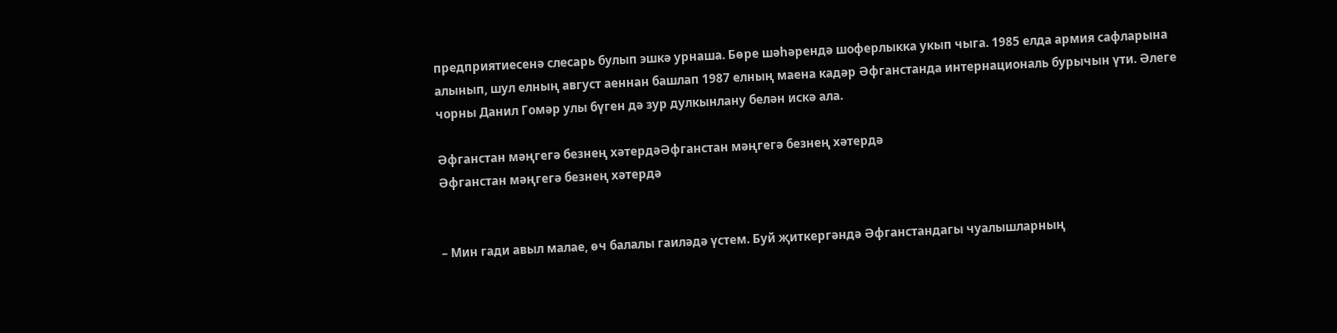предприятиесенә слесарь булып эшкә урнаша. Бөре шәһәрендә шоферлыкка укып чыга. 1985 елда армия сафларына алынып, шул елның август аеннан башлап 1987 елның маена кадәр Әфганстанда интернациональ бурычын үти. Әлеге чорны Данил Гомәр улы бүген дә зур дулкынлану белән искә ала.

Әфганстан мәңгегә безнең хәтердәӘфганстан мәңгегә безнең хәтердә
Әфганстан мәңгегә безнең хәтердә


– Мин гади авыл малае, өч балалы гаиләдә үстем. Буй җиткергәндә Әфганстандагы чуалышларның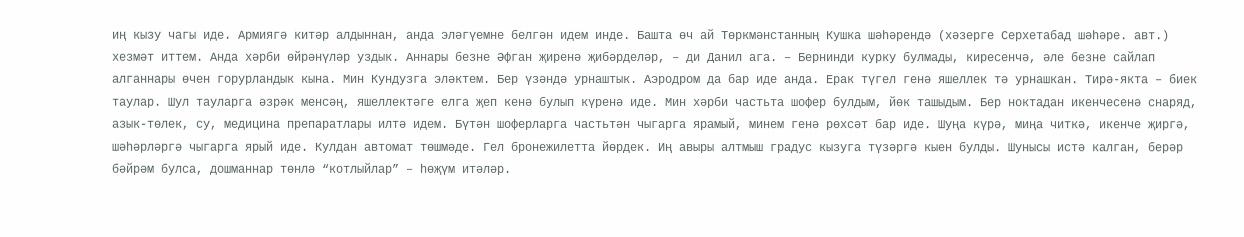иң кызу чагы иде. Армиягә китәр алдыннан, анда эләгүемне белгән идем инде. Башта өч ай Төркмәнстанның Кушка шәһәрендә (хәзерге Серхетабад шәһәре. авт.) хезмәт иттем. Анда хәрби өйрәнүләр уздык. Аннары безне Әфган җиренә җибәрделәр, – ди Данил ага. – Бернинди курку булмады, киресенчә, әле безне сайлап алганнары өчен горурландык кына. Мин Кундузга эләктем. Бер үзәндә урнаштык. Аэродром да бар иде анда. Ерак түгел генә яшеллек тә урнашкан. Тирә-якта – биек таулар. Шул тауларга әзрәк менсәң, яшеллектәге елга җеп кенә булып күренә иде. Мин хәрби частьта шофер булдым, йөк ташыдым. Бер ноктадан икенчесенә снаряд, азык-төлек, су, медицина препаратлары илтә идем. Бүтән шоферларга частьтән чыгарга ярамый, минем генә рөхсәт бар иде. Шуңа күрә, миңа читкә, икенче җиргә, шәһәрләргә чыгарга ярый иде. Кулдан автомат төшмәде. Гел бронежилетта йөрдек. Иң авыры алтмыш градус кызуга түзәргә кыен булды. Шунысы истә калган, берәр бәйрәм булса, дошманнар төнлә “котлыйлар” – һөҗүм итәләр.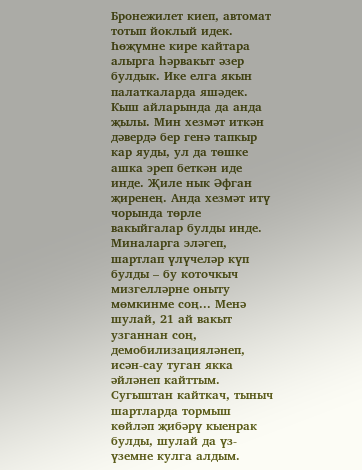Бронежилет киеп, автомат тотып йоклый идек. Һөҗүмне кире кайтара алырга һәрвакыт әзер булдык. Ике елга якын палаткаларда яшәдек. Кыш айларында да анда җылы. Мин хезмәт иткән дәвердә бер генә тапкыр кар яуды, ул да төшке ашка эреп беткән иде инде. Җиле нык Әфган җиренең. Анда хезмәт итү чорында төрле вакыйгалар булды инде. Миналарга эләгеп, шартлап үлүчеләр күп булды – бу коточкыч мизгелләрне оныту мөмкинме соң... Менә шулай, 21 ай вакыт узганнан соң, демобилизацияләнеп, исән-сау туган якка әйләнеп кайттым. Сугыштан кайткач, тыныч шартларда тормыш көйләп җибәрү кыенрак булды, шулай да үз-үземне кулга алдым.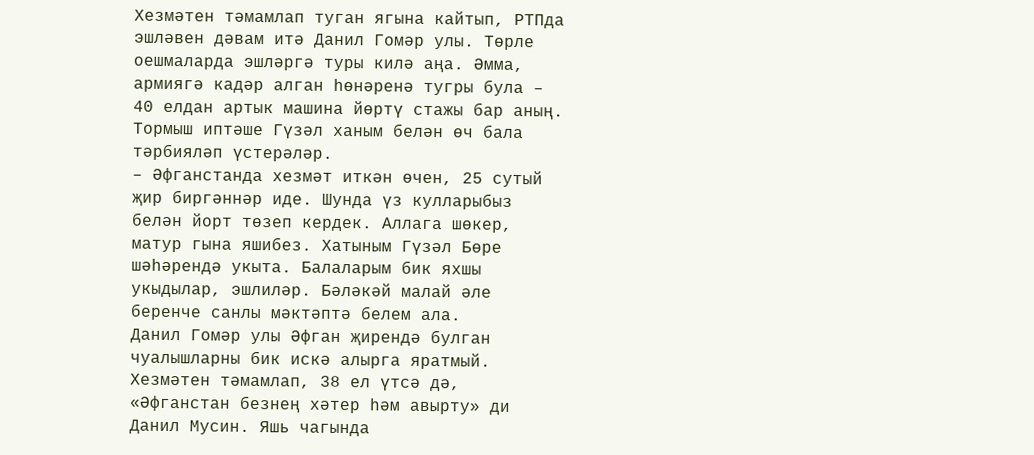Хезмәтен тәмамлап туган ягына кайтып, РТПда эшләвен дәвам итә Данил Гомәр улы. Төрле оешмаларда эшләргә туры килә аңа. Әмма, армиягә кадәр алган һөнәренә тугры була – 40 елдан артык машина йөртү стажы бар аның.
Тормыш иптәше Гүзәл ханым белән өч бала тәрбияләп үстерәләр.
– Әфганстанда хезмәт иткән өчен, 25 сутый җир биргәннәр иде. Шунда үз кулларыбыз белән йорт төзеп кердек. Аллага шөкер, матур гына яшибез. Хатыным Гүзәл Бөре шәһәрендә укыта. Балаларым бик яхшы укыдылар, эшлиләр. Бәләкәй малай әле беренче санлы мәктәптә белем ала.
Данил Гомәр улы Әфган җирендә булган чуалышларны бик искә алырга яратмый. Хезмәтен тәмамлап, 38 ел үтсә дә, «Әфганстан безнең хәтер һәм авырту» ди Данил Мусин. Яшь чагында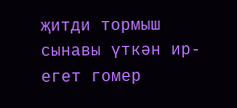җитди тормыш сынавы үткән ир-егет гомер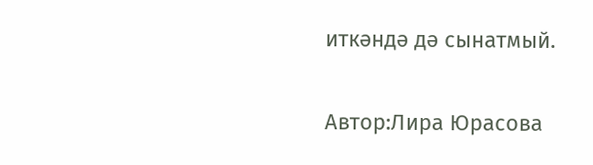иткәндә дә сынатмый.

Автор:Лира Юрасова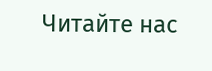Читайте нас